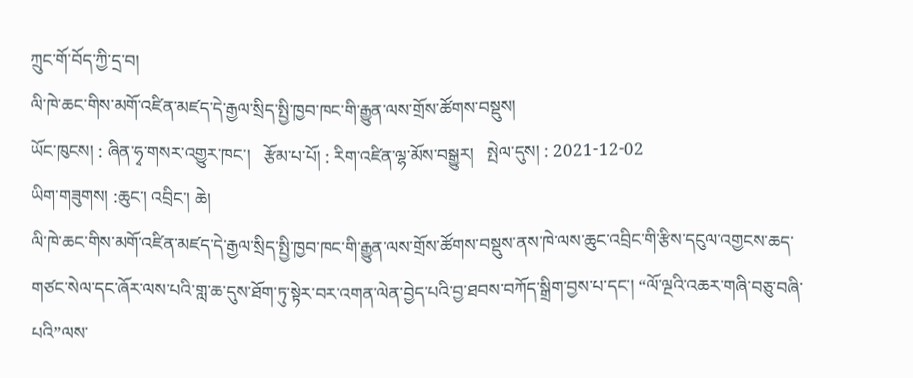ཀྲུང་གོ་བོད་ཀྱི་དྲ་བ།
ལི་ཁེ་ཆང་གིས་མགོ་འཛིན་མཛད་དེ་རྒྱལ་སྲིད་སྤྱི་ཁྱབ་ཁང་གི་རྒྱུན་ལས་གྲོས་ཚོགས་བསྡུས།
ཡོང་ཁུངས། : ཞིན་ཧྭ་གསར་འགྱུར་ཁང་།   རྩོམ་པ་པོ། : རིག་འཛིན་ལྷ་མོས་བསྒྱུར།   སྤེལ་དུས། : 2021-12-02
ཡིག་གཟུགས། :ཆུང་། འབྲིང་། ཆེ།
ལི་ཁེ་ཆང་གིས་མགོ་འཛིན་མཛད་དེ་རྒྱལ་སྲིད་སྤྱི་ཁྱབ་ཁང་གི་རྒྱུན་ལས་གྲོས་ཚོགས་བསྡུས་ནས་ཁེ་ལས་ཆུང་འབྲིང་གི་རྩིས་དངུལ་འགྱངས་ཆད་གཙང་སེལ་དང་ཞོར་ལས་པའི་གླ་ཆ་དུས་ཐོག་ཏུ་སྟེར་བར་འགན་ལེན་བྱེད་པའི་བྱ་ཐབས་བཀོད་སྒྲིག་བྱས་པ་དང་། “ལོ་ལྔའི་འཆར་གཞི་བཅུ་བཞི་པའི”ལས་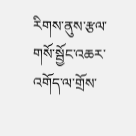རིགས་ནུས་རྩལ་གསོ་སྦྱོང་འཆར་འགོད་ལ་གྲོས་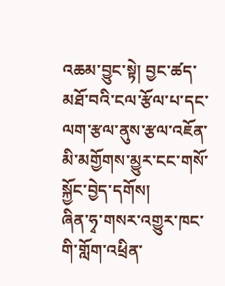འཆམ་བྱུང་སྟེ། བྱང་ཚད་མཐོ་བའི་ངལ་རྩོལ་པ་དང་ལག་རྩལ་ནུས་རྩལ་འཇོན་མི་མགྱོགས་མྱུར་ངང་གསོ་སྐྱོང་བྱེད་དགོས།
ཞིན་ཧྭ་གསར་འགྱུར་ཁང་གི་གློག་འཕྲིན་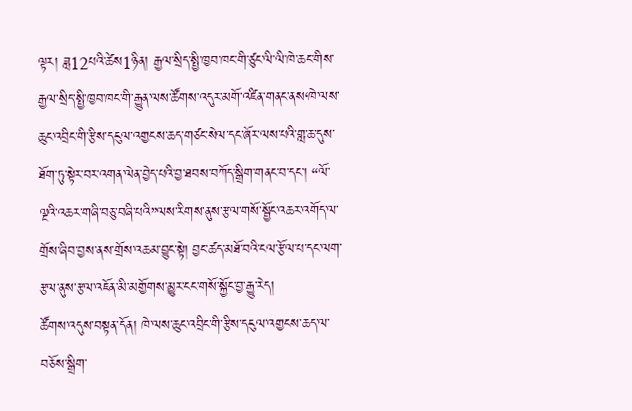ལྟར། ཟླ12པའི་ཚེས1ཉིན། རྒྱལ་སྲིད་སྤྱི་ཁྱབ་ཁང་གི་ཙུང་ལི་ལི་ཁེ་ཆང་གིས་རྒྱལ་སྲིད་སྤྱི་ཁྱབ་ཁང་གི་རྒྱུན་ལས་ཚོགས་འདུར་མགོ་འཛིན་གནང་ནས‘ཁེ་ལས་ཆུང་འབྲིང་གི་རྩིས་དངུལ་འགྱངས་ཆད་གཙང་སེལ་དང་ཞོར་ལས་པའི་གླ་ཆ་དུས་ཐོག་ཏུ་སྟེར་བར་འགན་ལེན་བྱེད་པའི་བྱ་ཐབས་བཀོད་སྒྲིག་གནང་བ་དང་། “ལོ་ལྔའི་འཆར་གཞི་བཅུ་བཞི་པའི”ལས་རིགས་ནུས་རྩལ་གསོ་སྦྱོང་འཆར་འགོད་ལ་གྲོས་ཞིབ་བྱས་ནས་གྲོས་འཆམ་བྱུང་སྟེ། བྱང་ཚད་མཐོ་བའི་ངལ་རྩོལ་པ་དང་ལག་རྩལ་ནུས་རྩལ་འཇོན་མི་མགྱོགས་མྱུར་ངང་གསོ་སྐྱོང་བྱ་རྒྱུ་རེད།
ཚོགས་འདུས་བསྟན་དོན། ཁེ་ལས་ཆུང་འབྲིང་གི་རྩིས་དངུལ་འགྱངས་ཆད་ལ་བཅོས་སྒྲིག་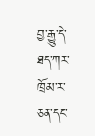བྱ་རྒྱུ་དེ་ཐད་ཀར་ཁྲོམ་ར་ཅན་དང་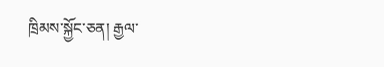ཁྲིམས་སྐྱོང་ཅན། རྒྱལ་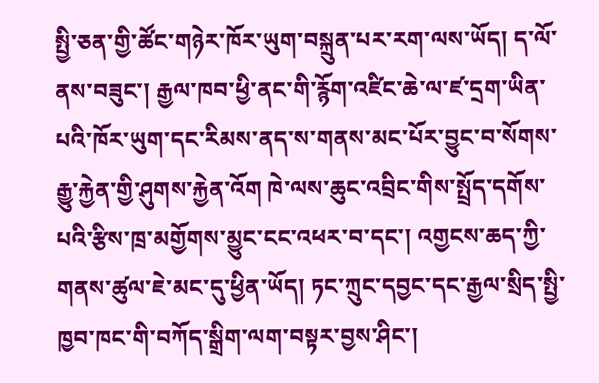སྤྱི་ཅན་གྱི་ཚོང་གཉེར་ཁོར་ཡུག་བསྐྲུན་པར་རག་ལས་ཡོད། ད་ལོ་ནས་བཟུང་། རྒྱལ་ཁབ་ཕྱི་ནང་གི་རྙོག་འཛིང་ཆེ་ལ་ཛ་དྲག་ཡིན་པའི་ཁོར་ཡུག་དང་རིམས་ནད་ས་གནས་མང་པོར་བྱུང་བ་སོགས་རྒྱུ་རྐྱེན་གྱི་ཤུགས་རྐྱེན་འོག ཁེ་ལས་ཆུང་འབྲིང་གིས་སྤྲོད་དགོས་པའི་རྩིས་ཁྲ་མགྱོགས་མྱུང་ངང་འཕར་བ་དང་། འགྱངས་ཆད་ཀྱི་གནས་ཚུལ་ཇེ་མང་དུ་ཕྱིན་ཡོད། ཏང་ཀྲུང་དབྱང་དང་རྒྱལ་སྲིད་སྤྱི་ཁྱབ་ཁང་གི་བཀོད་སྒྲིག་ལག་བསྟར་བྱས་ཤིང་།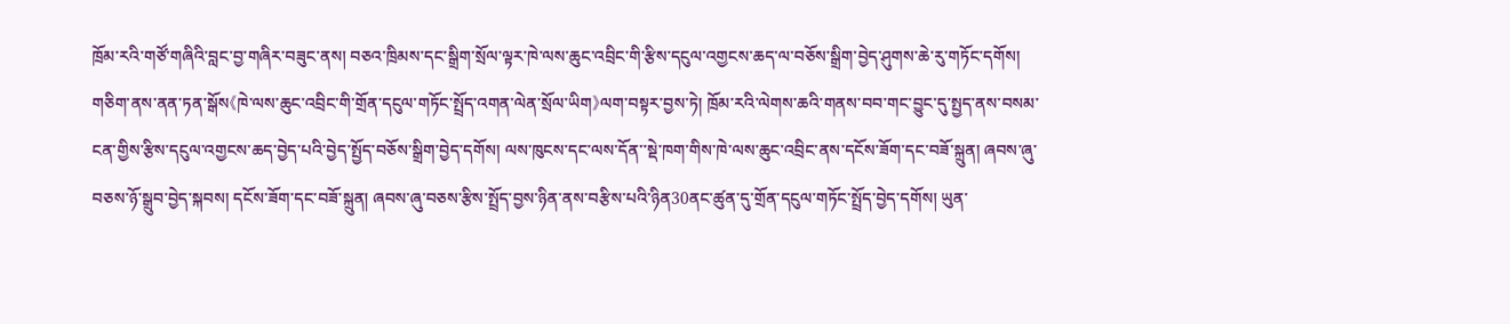ཁྲོམ་རའི་གཙོ་གཞིའི་བླང་བྱ་གཞིར་བཟུང་ནས། བཅའ་ཁྲིམས་དང་སྒྲིག་སྲོལ་ལྟར་ཁེ་ལས་ཆུང་འབྲིང་གི་རྩིས་དངུལ་འགྱངས་ཆད་ལ་བཅོས་སྒྲིག་བྱེད་ཤུགས་ཆེ་རུ་གཏོང་དགོས། གཅིག་ནས་ནན་ཏན་སྒོས《ཁེ་ལས་ཆུང་འབྲིང་གི་གྲོན་དངུལ་གཏོང་སྤྲོད་འགན་ལེན་སྲོལ་ཡིག》ལག་བསྟར་བྱས་ཏེ། ཁྲོམ་རའི་ལེགས་ཆའི་གནས་བབ་གང་བྱུང་དུ་སྤྱད་ནས་བསམ་ངན་གྱིས་རྩིས་དངུལ་འགྱངས་ཆད་བྱེད་པའི་བྱེད་སྤྱོད་བཅོས་སྒྲིག་བྱེད་དགོས། ལས་ཁུངས་དང་ལས་དོན་་སྡེ་ཁག་གིས་ཁེ་ལས་ཆུང་འབྲིང་ནས་དངོས་ཟོག་དང་བཟོ་སྐྲུན། ཞབས་ཞུ་བཅས་ཉོ་སྒྲུབ་བྱེད་སྐབས། དངོས་ཟོག་དང་བཟོ་སྐྲུན། ཞབས་ཞུ་བཅས་རྩིས་སྤྲོད་བྱས་ཉིན་ནས་བརྩིས་པའི་ཉིན30ནང་ཚུན་དུ་གྲོན་དངུལ་གཏོང་སྤྲོད་བྱེད་དགོས། ཡུན་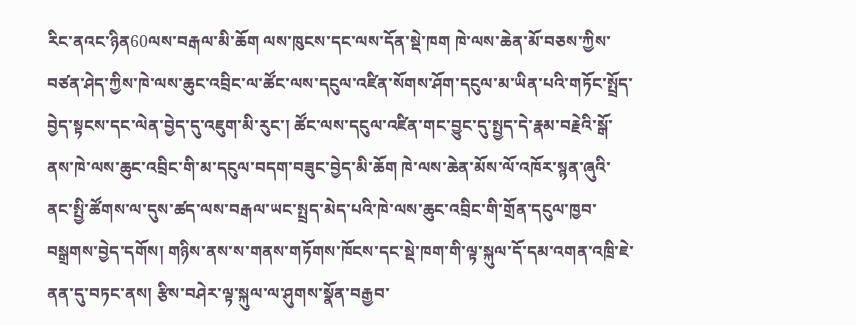རིང་ནའང་ཉིན60ལས་བརྒལ་མི་ཆོག ལས་ཁུངས་དང་ལས་དོན་སྡེ་ཁག ཁེ་ལས་ཆེན་མོ་བཅས་ཀྱིས་བཙན་ཤེད་ཀྱིས་ཁེ་ལས་ཆུང་འབྲིང་ལ་ཚོང་ལས་དངུལ་འཛིན་སོགས་ཤོག་དངུལ་མ་ཡིན་པའི་གཏོང་སྤྲོད་བྱེད་སྟངས་དང་ལེན་བྱེད་དུ་འཇུག་མི་རུང་། ཚོང་ལས་དངུལ་འཛིན་གང་བྱུང་དུ་སྤྱད་དེ་རྣམ་བརྗེའི་སྒོ་ནས་ཁེ་ལས་ཆུང་འབྲིང་གི་མ་དངུལ་བདག་བཟུང་བྱེད་མི་ཆོག ཁེ་ལས་ཆེན་མོས་ལོ་འཁོར་སྙན་ཞུའི་ནང་སྤྱི་ཚོགས་ལ་དུས་ཚད་ལས་བརྒལ་ཡང་སྤྲད་མེད་པའི་ཁེ་ལས་ཆུང་འབྲིང་གི་གྲོན་དངུལ་ཁྱབ་བསྒྲགས་བྱེད་དགོས། གཉིས་ནས་ས་གནས་གཏོགས་ཁོངས་དང་སྡེ་ཁག་གི་ལྟ་སྐུལ་དོ་དམ་འགན་འཁྲི་ཇེ་ནན་དུ་བཏང་ནས། རྩིས་བཤེར་ལྟ་སྐུལ་ལ་ཤུགས་སྣོན་བརྒྱབ་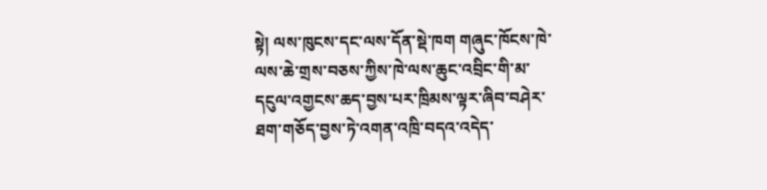སྟེ། ལས་ཁུངས་དང་ལས་དོན་སྡེ་ཁག གཞུང་ཁོངས་ཁེ་ལས་ཆེ་གྲས་བཅས་ཀྱིས་ཁེ་ལས་ཆུང་འབྲིང་གི་མ་དངུལ་འགྱངས་ཆད་བྱས་པར་ཁྲིམས་ལྟར་ཞིབ་བཤེར་ཐག་གཅོད་བྱས་ཏེ་འགན་འཁྲི་བདའ་འདེད་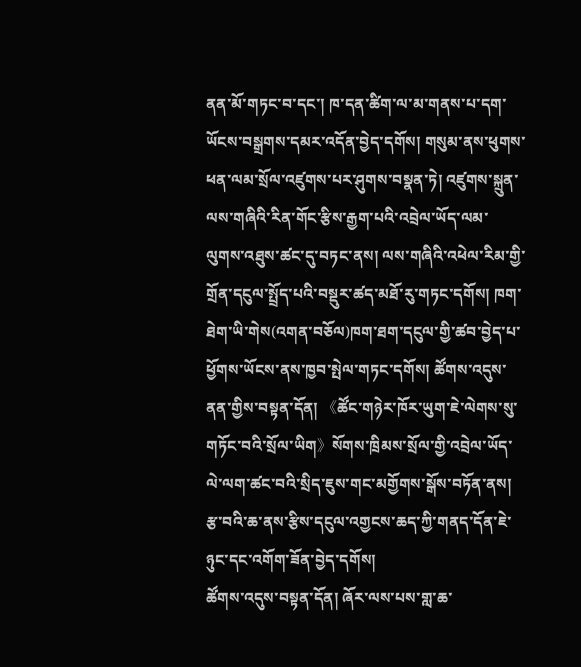ནན་མོ་གཏང་བ་དང་། ཁ་དན་ཚིག་ལ་མ་གནས་པ་དག་ཡོངས་བསྒྲགས་དམར་འདོན་བྱེད་དགོས། གསུམ་ནས་ཕུགས་ཕན་ལམ་སྲོལ་འཛུགས་པར་ཤུགས་བསྣན་ཏེ། འཛུགས་སྐྲུན་ལས་གཞིའི་རིན་གོང་རྩིས་རྒྱག་པའི་འབྲེལ་ཡོད་ལམ་ལུགས་འཐུས་ཚང་དུ་བཏང་ནས། ལས་གཞིའི་འཕེལ་རིམ་གྱི་གྲོན་དངུལ་སྤྲོད་པའི་བསྡུར་ཚད་མཐོ་རུ་གཏང་དགོས། ཁག་ཐེག་ཡི་གེས(འགན་བཅོལ)ཁག་ཐག་དངུལ་གྱི་ཚབ་བྱེད་པ་ཕྱོགས་ཡོངས་ནས་ཁྱབ་སྤེལ་གཏང་དགོས། ཚོགས་འདུས་ནན་གྱིས་བསྟན་དོན། 《ཚོང་གཉེར་ཁོར་ཡུག་ཇེ་ལེགས་སུ་གཏོང་བའི་སྲོལ་ཡིག》སོགས་ཁྲིམས་སྲོལ་གྱི་འབྲེལ་ཡོད་ལེ་ལག་ཚང་བའི་སྲིད་ཇུས་གང་མགྱོགས་སྒོས་བཏོན་ནས། རྩ་བའི་ཆ་ནས་རྩིས་དངུལ་འགྱངས་ཆད་ཀྱི་གནད་དོན་ཇེ་ཉུང་དང་འགོག་ཟོན་བྱེད་དགོས།
ཚོགས་འདུས་བསྟན་དོན། ཞོར་ལས་པས་གླ་ཆ་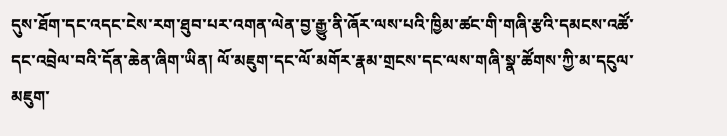དུས་ཐོག་དང་འདང་ངེས་རག་ཐུབ་པར་འགན་ལེན་བྱ་རྒྱུ་ནི་ཞོར་ལས་པའི་ཁྱིམ་ཚང་གི་གཞི་རྩའི་དམངས་འཚོ་དང་འབྲེལ་བའི་དོན་ཆེན་ཞིག་ཡིན། ལོ་མཇུག་དང་ལོ་མགོར་རྣམ་གྲངས་དང་ལས་གཞི་སྣ་ཚོགས་ཀྱི་མ་དངུལ་མཇུག་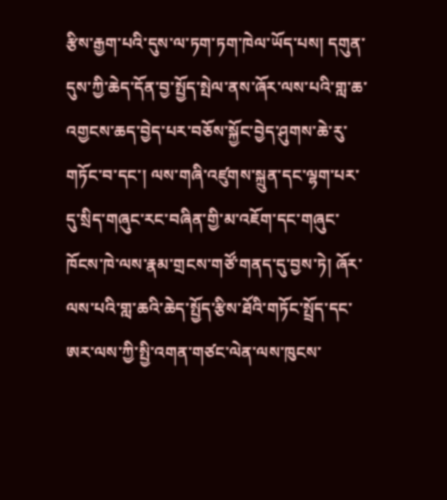རྩིས་རྒྱག་པའི་དུས་ལ་ཏག་ཏག་ཁེལ་ཡོད་པས། དགུན་དུས་ཀྱི་ཆེད་དོན་བྱ་སྤྱོད་སྤེལ་ནས་ཞོར་ལས་པའི་གླ་ཆ་འགྱངས་ཆད་བྱེད་པར་བཅོས་སྐྱོང་བྱེད་ཤུགས་ཆེ་རུ་གཏོང་བ་དང་། ལས་གཞི་འཛུགས་སྐྲུན་དང་ལྷག་པར་དུ་སྲིད་གཞུང་རང་བཞིན་གྱི་མ་འཇོག་དང་གཞུང་ཁོངས་ཁེ་ལས་རྣམ་གྲངས་གཙོ་གནད་དུ་བྱས་ཏེ། ཞོར་ལས་པའི་གླ་ཆའི་ཆེད་སྤྱོད་རྩིས་ཐོའི་གཏོང་སྤྲོད་དང་ཨར་ལས་ཀྱི་སྤྱི་འགན་གཙང་ལེན་ལས་ཁུངས་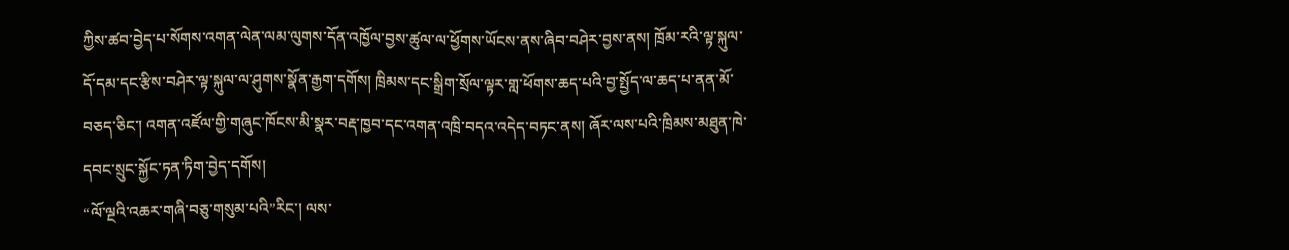ཀྱིས་ཚབ་བྱེད་པ་སོགས་འགན་ལེན་ལམ་ལུགས་དོན་འཁྱོལ་བྱས་ཚུལ་ལ་ཕྱོགས་ཡོངས་ནས་ཞིབ་བཤེར་བྱས་ནས། ཁྲོམ་རའི་ལྟ་སྐུལ་དོ་དམ་དང་རྩིས་བཤེར་ལྟ་སྐུལ་ལ་ཤུགས་སྣོན་རྒྱག་དགོས། ཁྲིམས་དང་སྒྲིག་སྲོལ་ལྟར་གླ་ཕོགས་ཆད་པའི་བྱ་སྤྱོད་ལ་ཆད་པ་ནན་མོ་བཅད་ཅིང་། འགན་འཛོལ་གྱི་གཞུང་ཁོངས་མི་སྣར་བརྡ་ཁྱབ་དང་འགན་འཁྲི་བདའ་འདེད་བཏང་ནས། ཞོར་ལས་པའི་ཁྲིམས་མཐུན་ཁེ་དབང་སྲུང་སྐྱོང་ཏན་ཏིག་བྱེད་དགོས།
“ལོ་ལྔའི་འཆར་གཞི་བཅུ་གསུམ་པའི”རིང་། ལས་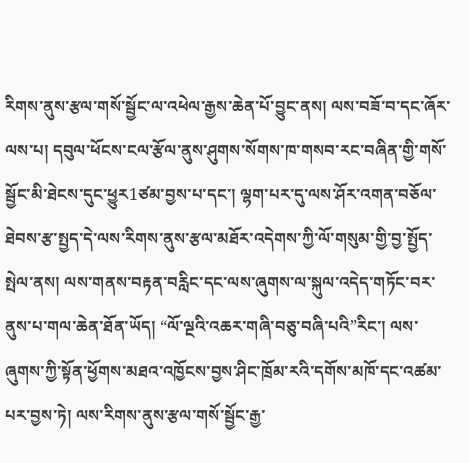རིགས་ནུས་རྩལ་གསོ་སྦྱོང་ལ་འཕེལ་རྒྱས་ཆེན་པོ་བྱུང་ནས། ལས་བཟོ་བ་དང་ཞོར་ལས་པ། དབུལ་ཕོངས་ངལ་རྩོལ་ནུས་ཤུགས་སོགས་ཁ་གསབ་རང་བཞིན་གྱི་གསོ་སྦྱོང་མི་ཐེངས་དུང་ཕྱུར1ཙམ་བྱས་པ་དང་། ལྷག་པར་དུ་ལས་ཤོར་འགན་བཅོལ་ཐེབས་རྩ་སྤྱད་དེ་ལས་རིགས་ནུས་རྩལ་མཐོར་འདེགས་ཀྱི་ལོ་གསུམ་གྱི་བྱ་སྤྱོད་སྤེལ་ནས། ལས་གནས་བརྟན་བརླིང་དང་ལས་ཞུགས་ལ་སྐུལ་འདེད་གཏོང་བར་ནུས་པ་གལ་ཆེན་ཐོན་ཡོད། “ལོ་ལྔའི་འཆར་གཞི་བཅུ་བཞི་པའི”རིང་། ལས་ཞུགས་ཀྱི་སྟོན་ཕྱོགས་མཐའ་འཁྱོངས་བྱས་ཤིང་ཁྲོམ་རའི་དགོས་མཁོ་དང་འཚམ་པར་བྱས་ཏེ། ལས་རིགས་ནུས་རྩལ་གསོ་སྦྱོང་རྒྱ་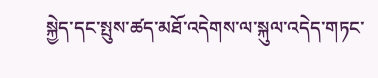སྐྱེད་དང་སྤུས་ཚད་མཐོ་འདེགས་ལ་སྐུལ་འདེད་གཏང་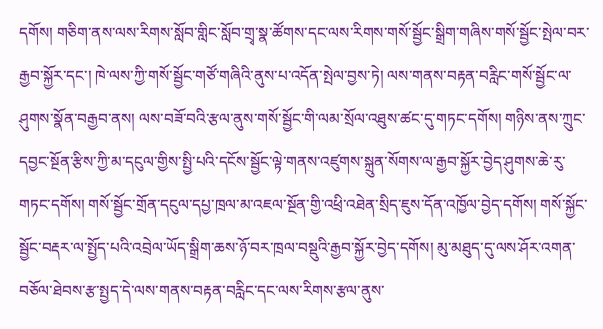དགོས། གཅིག་ནས་ལས་རིགས་སློབ་གླིང་སློབ་གྲྭ་སྣ་ཚོགས་དང་ལས་རིགས་གསོ་སྦྱོང་སྒྲིག་གཞིས་གསོ་སྦྱོང་སྤེལ་བར་རྒྱབ་སྐྱོར་དང་། ཁེ་ལས་ཀྱི་གསོ་སྦྱོང་གཙོ་གཞིའི་ནུས་པ་འདོན་སྤེལ་བྱས་ཏེ། ལས་གནས་བརྟན་བརླིང་གསོ་སྦྱོང་ལ་ཤུགས་སྣོན་བརྒྱབ་ནས། ལས་བཟོ་བའི་རྩལ་ནུས་གསོ་སྦྱོང་གི་ལམ་སྲོལ་འཐུས་ཚང་དུ་གཏང་དགོས། གཉིས་ནས་ཀྲུང་དབྱང་སྔོན་རྩིས་ཀྱི་མ་དངུལ་གྱིས་སྤྱི་པའི་དངོས་སྦྱོང་ལྟེ་གནས་འཛུགས་སྐྲུན་སོགས་ལ་རྒྱབ་སྐྱོར་བྱེད་ཤུགས་ཆེ་རུ་གཏང་དགོས། གསོ་སྦྱོང་གྲོན་དངུལ་དཔྱ་ཁྲལ་མ་འཇལ་སྔོན་གྱི་འཕྲི་འཐེན་སྲིད་ཇུས་དོན་འཁྱོལ་བྱེད་དགོས། གསོ་སྐྱོང་སྦྱོང་བརྡར་ལ་སྤྱོད་པའི་འབྲེལ་ཡོད་སྒྲིག་ཆས་ཉོ་བར་ཁྲལ་བསྡུའི་རྒྱབ་སྐྱོར་བྱེད་དགོས། མུ་མཐུད་དུ་ལས་ཤོར་འགན་བཅོལ་ཐེབས་རྩ་སྤྱད་དེ་ལས་གནས་བརྟན་བརླིང་དང་ལས་རིགས་རྩལ་ནུས་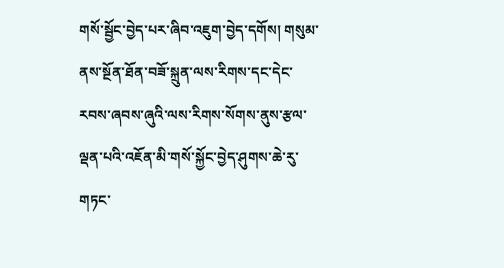གསོ་སྦྱོང་བྱེད་པར་ཞིབ་འཇུག་བྱེད་དགོས། གསུམ་ནས་སྔོན་ཐོན་བཟོ་སྐྲུན་ལས་རིགས་དང་དེང་རབས་ཞབས་ཞུའི་ལས་རིགས་སོགས་ནུས་རྩལ་ལྡན་པའི་འཇོན་མི་གསོ་སྐྱོང་བྱེད་ཤུགས་ཆེ་རུ་གཏང་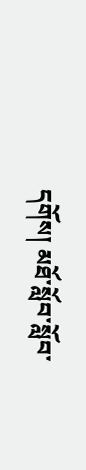དགོས། མཐོ་སློབ་སློབ་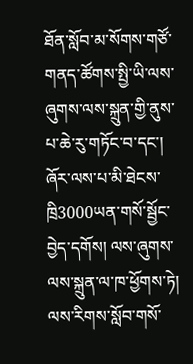ཐོན་སློབ་མ་སོགས་གཙོ་གནད་ཚོགས་སྤྱི་ཡི་ལས་ཞུགས་ལས་སྐྲུན་གྱི་ནུས་པ་ཆེ་རུ་གཏོང་བ་དང་། ཞོར་ལས་པ་མི་ཐེངས་ཁྲི3000ཡན་གསོ་སྦྱོང་བྱེད་དགོས། ལས་ཞུགས་ལས་སྐྲུན་ལ་ཁ་ཕྱོགས་ཏེ། ལས་རིགས་སློབ་གསོ་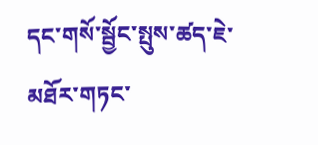དང་གསོ་སྦྱོང་སྤུས་ཚད་ཇེ་མཐོར་གཏང་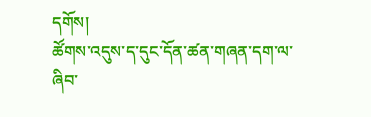དགོས།
ཚོགས་འདུས་ད་དུང་དོན་ཚན་གཞན་དག་ལ་ཞིབ་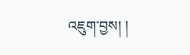འཇུག་བྱས། །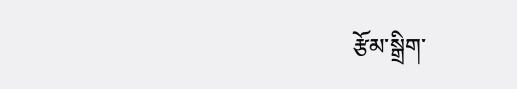རྩོམ་སྒྲིག་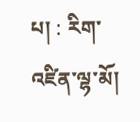པ། : རིག་འཛིན་ལྷ་མོ།